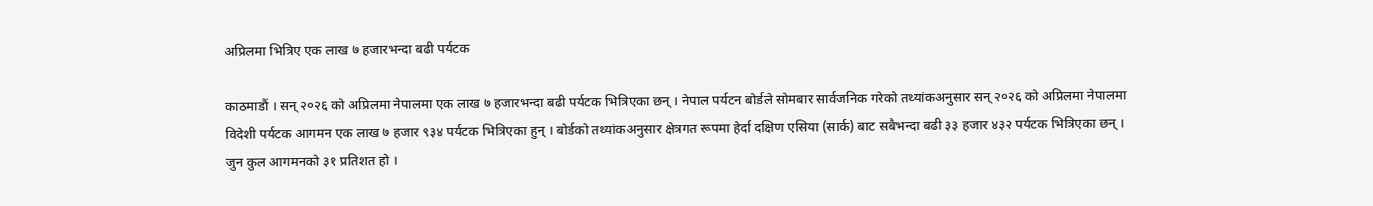अप्रिलमा भित्रिए एक लाख ७ हजारभन्दा बढी पर्यटक

काठमाडौं । सन् २०२६ को अप्रिलमा नेपालमा एक लाख ७ हजारभन्दा बढी पर्यटक भित्रिएका छन् । नेपाल पर्यटन बोर्डले सोमबार सार्वजनिक गरेको तथ्यांकअनुसार सन् २०२६ को अप्रिलमा नेपालमा विदेशी पर्यटक आगमन एक लाख ७ हजार ९३४ पर्यटक भित्रिएका हुन् । बोर्डको तथ्यांकअनुसार क्षेत्रगत रूपमा हेर्दा दक्षिण एसिया (सार्क) बाट सबैभन्दा बढी ३३ हजार ४३२ पर्यटक भित्रिएका छन् । जुन कुल आगमनको ३१ प्रतिशत हो ।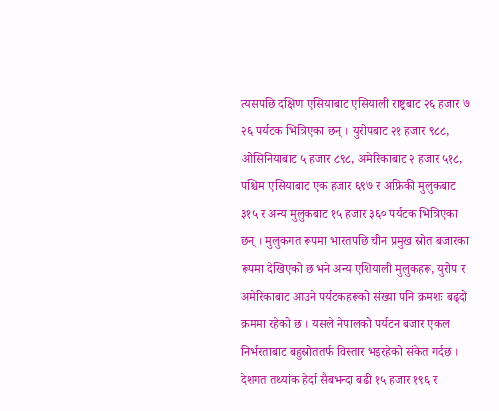त्यसपछि दक्षिण एसियाबाट एसियाली राष्ट्रबाट २६ हजार ७ २६ पर्यटक भित्रिएका छन् । युरोपबाट २१ हजार ९८८, ओसिनियाबाट ५ हजार ८९८, अमेरिकाबाट २ हजार ५१८, पश्चिम एसियाबाट एक हजार ६९७ र अफ्रिकी मुलुकबाट ३१५ र अन्य मुलुकबाट १५ हजार ३६० पर्यटक भित्रिएका छन् । मुलुकगत रूपमा भारतपछि चीन प्रमुख स्रोत बजारका रूपमा देखिएको छ भने अन्य एशियाली मुलुकहरू, युरोप र अमेरिकाबाट आउने पर्यटकहरूको संख्या पनि क्रमशः बढ्दो क्रममा रहेको छ । यसले नेपालको पर्यटन बजार एकल निर्भरताबाट बहुस्रोततर्फ विस्तार भइरहेको संकेत गर्दछ । देशगत तथ्यांक हेर्दा सैबभन्दा बढी १५ हजार १९६ र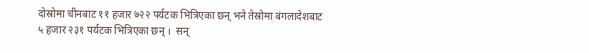दोस्रोमा चीनबाट ११ हजार ७२२ पर्यटक भित्रिएका छन् भने तेस्रोमा बंगलादेशबाट ५ हजार २३१ पर्यटक भित्रिएका छन् ।  सन्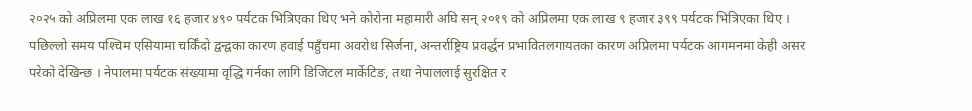२०२५ को अप्रिलमा एक लाख १६ हजार ४९० पर्यटक भित्रिएका थिए भने कोरोना महामारी अघि सन् २०१९ को अप्रिलमा एक लाख ९ हजार ३९९ पर्यटक भित्रिएका थिए । पछिल्लो समय पश्‍चिम एसियामा चर्किँदो द्वन्द्वका कारण हवाई पहुँचमा अवरोध सिर्जना, अन्तर्राष्ट्रिय प्रवर्द्धन प्रभावितलगायतका कारण अप्रिलमा पर्यटक आगमनमा केही असर परेको देखिन्छ । नेपालमा पर्यटक संख्यामा वृद्धि गर्नका लागि डिजिटल मार्केटिङ, तथा नेपाललाई सुरक्षित र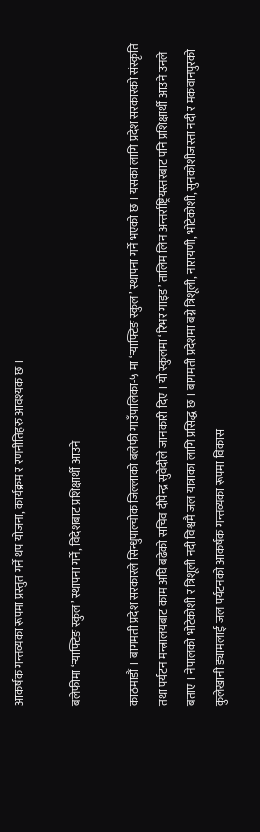आकर्षक गन्तव्यका रूपमा प्रस्तुत गर्ने थप योजना, कार्यक्रम र रणनीतिहरु आवश्यक छ ।

बलेफीमा ‘र्‍याफ्टिङ स्कुल’ स्थापना गर्ने, विदेशबाट प्रशिक्षार्थी आउने

काठमाडौं । बागमती प्रदेश सरकारले सिन्धुपाल्चोक जिल्लाको बलेफी गाउँपालिका-५ मा ‘र्‍याफ्टिङ स्कुल’ स्थापना गर्ने भएको छ । यसका लागि प्रदेश सरकारको संस्कृति तथा पर्यटन मन्त्रालयबाट काम अघि बढेको सचिव दीपेन्द्र सुवेदीले जानकारी दिए । यो स्कुलमा ‘रिभर गाइड’ तालिम लिन अन्तर्राष्ट्रियस्तरबाट पनि प्रशिक्षार्थी आउने उनले बताए । नेपालको भोटेकोशी र त्रिशूली नदी विश्वमै जल यात्राका लागि प्रसिद्ध छ । बागमती प्रदेशमा बग्ने त्रिशूली, नारायणी, भोटेकोशी, सुनकोशीजस्ता नदी र मकवानपुरको कुलेखानी ड्यामलाई जल पर्यटनको आकर्षक गन्तव्यका रूपमा विकास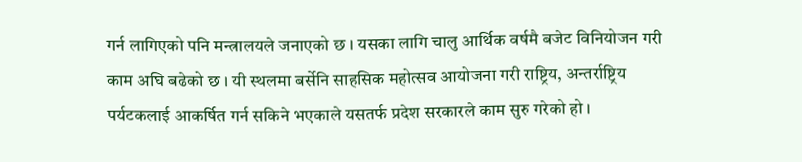गर्न लागिएको पनि मन्त्रालयले जनाएको छ । यसका लागि चालु आर्थिक वर्षमै बजेट विनियोजन गरी काम अघि बढेको छ । यी स्थलमा बर्सेनि साहसिक महोत्सव आयोजना गरी राष्ट्रिय, अन्तर्राष्ट्रिय पर्यटकलाई आकर्षित गर्न सकिने भएकाले यसतर्फ प्रदेश सरकारले काम सुरु गरेको हो ।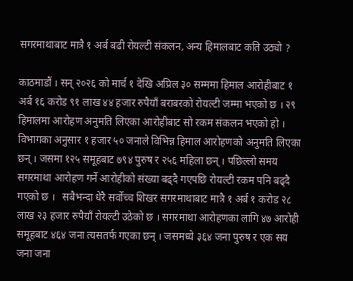सगरमाथाबाट मात्रै १ अर्ब बढी रोयल्टी संकलन, अन्य हिमालबाट कति उठ्यो ?

काठमाडौं । सन् २०२६ को मार्च १ देखि अप्रिल ३० सम्ममा हिमाल आरोहीबाट १ अर्ब १६ करोड ९१ लाख ४४ हजार रुपैयाँ बराबरको रोयल्टी जम्मा भएको छ । २९ हिमालमा आरोहण अनुमति लिएका आरोहीबाट सो रकम संकलन भएको हो । विभागका अनुसार १ हजार ५० जनाले विभिन्न हिमाल आरोहणको अनुमति लिएका छन् । जसमा १२५ समूहबाट ७९४ पुरुष र २५६ महिला छन् । पछिल्लो समय सगरमाथा आरोहण गर्ने आरोहीको संख्या बढ्दै गएपछि रोयल्टी रकम पनि बढ्दै गएको छ ।   सबैभन्दा धेरै सर्वोच्च शिखर सगरमाथाबाट मात्रै १ अर्ब १ करोड २८ लाख २३ हजार रुपैयाँ रोयल्टी उठेको छ । सगरमाथा आरोहणका लागि ४७ आरोही समूहबाट ४६४ जना त्यसतर्फ गएका छन् । जसमध्ये ३६४ जना पुरुष र एक सय जना जना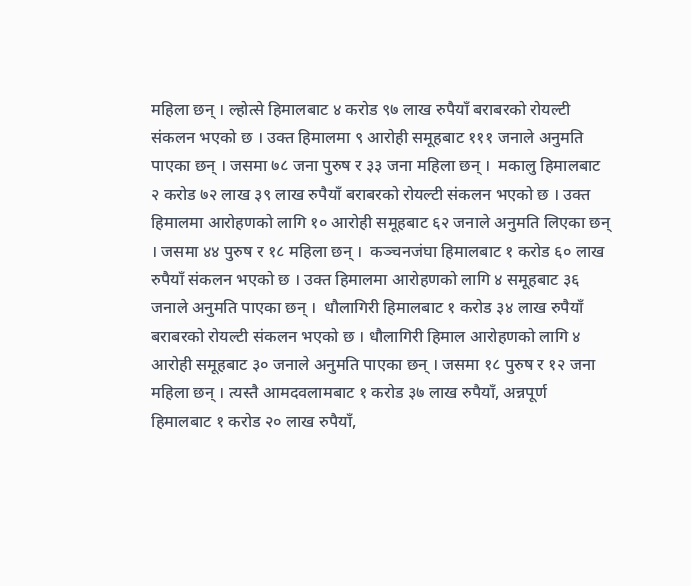महिला छन् । ल्होत्से हिमालबाट ४ करोड ९७ लाख रुपैयाँ बराबरको रोयल्टी संकलन भएको छ । उक्त हिमालमा ९ आरोही समूहबाट १११ जनाले अनुमति पाएका छन् । जसमा ७८ जना पुरुष र ३३ जना महिला छन् ।  मकालु हिमालबाट २ करोड ७२ लाख ३९ लाख रुपैयाँ बराबरको रोयल्टी संकलन भएको छ । उक्त हिमालमा आरोहणको लागि १० आरोही समूहबाट ६२ जनाले अनुमति लिएका छन् । जसमा ४४ पुरुष र १८ महिला छन् ।  कञ्चनजंघा हिमालबाट १ करोड ६० लाख रुपैयाँ संकलन भएको छ । उक्त हिमालमा आरोहणको लागि ४ समूहबाट ३६ जनाले अनुमति पाएका छन् ।  धौलागिरी हिमालबाट १ करोड ३४ लाख रुपैयाँ बराबरको रोयल्टी संकलन भएको छ । धौलागिरी हिमाल आरोहणको लागि ४ आरोही समूहबाट ३० जनाले अनुमति पाएका छन् । जसमा १८ पुरुष र १२ जना महिला छन् । त्यस्तै आमदवलामबाट १ करोड ३७ लाख रुपैयाँ, अन्नपूर्ण हिमालबाट १ करोड २० लाख रुपैयाँ,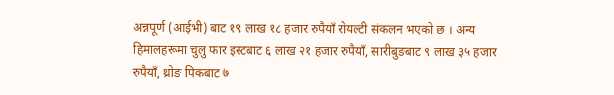अन्नपूर्ण (आईभी) बाट १९ लाख १८ हजार रुपैयाँ रोयल्टी संकलन भएको छ । अन्य हिमालहरूमा चुलु फार इस्टबाट ६ लाख २१ हजार रुपैयाँ, सारीबुङबाट ९ लाख ३५ हजार रुपैयाँ, थ्रोङ पिकबाट ७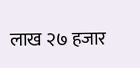लाख २७ हजार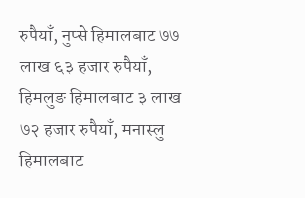रुपैयाँ, नुप्से हिमालबाट ७७ लाख ६३ हजार रुपैयाँ, हिमलुङ हिमालबाट ३ लाख ७२ हजार रुपैयाँ, मनास्लु हिमालबाट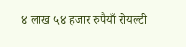४ लाख ५४ हजार रुपैयाँ रोयल्टी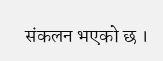संकलन भएको छ ।